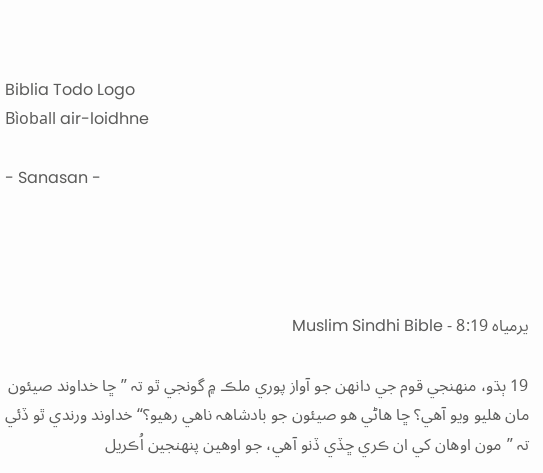Biblia Todo Logo
Bìoball air-loidhne

- Sanasan -




يرمياہ 8:19 - Muslim Sindhi Bible

19 ٻڌو، منهنجي قوم جي دانهن جو آواز پوري ملڪ ۾ گونجي ٿو تہ ”ڇا خداوند صيئون مان هليو ويو آهي؟ ڇا هاڻي هو صيئون جو بادشاهہ ناهي رهيو؟“ خداوند ورندي ٿو ڏئي تہ ”مون اوهان کي ان ڪري ڇڏي ڏنو آهي، جو اوهين پنهنجين اُڪريل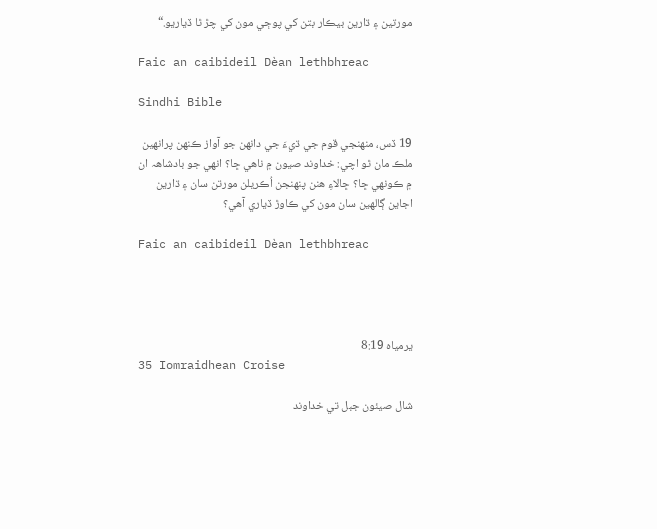مورتين ۽ ڌارين بيڪار بتن کي پوڄي مون کي چڙ ٿا ڏياريو.“

Faic an caibideil Dèan lethbhreac

Sindhi Bible

19 ڏس، منهنجي قوم جي ڌيءَ جي دانهن جو آواز ڪنهن پرانهين ملڪ مان ٿو اچي: خداوند صيون ۾ ناهي ڇا؟ انهي جو بادشاهہ ان ۾ ڪونهي ڇا؟ ڇالاءِ هنن پنهنجن اُڪريلن مورتن سان ۽ ڌارين اجاين ڳالهين سان مون کي ڪاوڙ ڏياري آهي؟

Faic an caibideil Dèan lethbhreac




يرمياہ 8:19
35 Iomraidhean Croise

شال صيئون جبل تي خداوند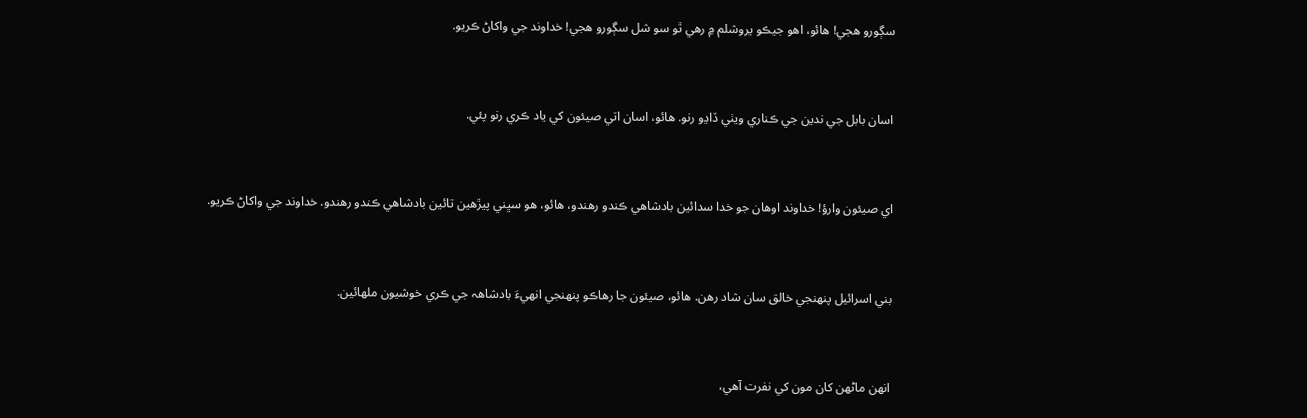سڳورو هجي! هائو، اهو جيڪو يروشلم ۾ رهي ٿو سو شل سڳورو هجي! خداوند جي واکاڻ ڪريو.


اسان بابل جي ندين جي ڪناري ويٺي ڏاڍو رنو. هائو، اسان اتي صيئون کي ياد ڪري رنو پئي.


اي صيئون وارؤ! خداوند اوهان جو خدا سدائين بادشاهي ڪندو رهندو، هائو، هو سڀني پيڙهين تائين بادشاهي ڪندو رهندو. خداوند جي واکاڻ ڪريو.


بني اسرائيل پنهنجي خالق سان شاد رهن. هائو، صيئون جا رهاڪو پنهنجي انهيءَ بادشاهہ جي ڪري خوشيون ملهائين.


انهن ماڻهن کان مون کي نفرت آهي،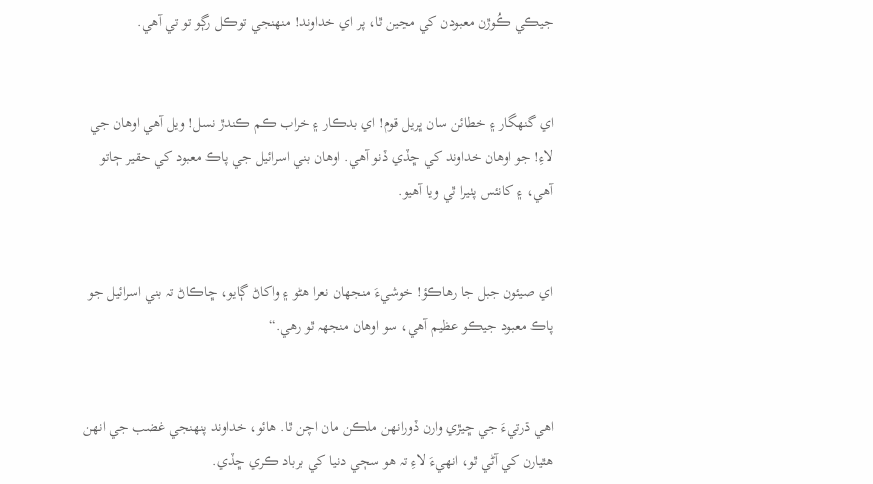جيڪي ڪُوڙن معبودن کي مڃين ٿا، پر اي خداوند! منهنجي توڪل رڳو تو تي آهي.


اي گنهگار ۽ خطائن سان ڀريل قوم! اي بدڪار ۽ خراب ڪم ڪندڙ نسل! ويل آهي اوهان جي لاءِ! جو اوهان خداوند کي ڇڏي ڏنو آهي. اوهان بني اسرائيل جي پاڪ معبود کي حقير ڄاتو آهي، ۽ کانئس پٺيرا ٿي ويا آهيو.


اي صيئون جبل جا رهاڪؤ! خوشيءَ منجھان نعرا هڻو ۽ واکاڻ ڳايو، ڇاڪاڻ تہ بني اسرائيل جو پاڪ معبود جيڪو عظيم آهي، سو اوهان منجھہ ٿو رهي.“


اهي ڌرتيءَ جي ڇيڙي وارن ڏورانهن ملڪن مان اچن ٿا. هائو، خداوند پنهنجي غضب جي انهن هٿيارن کي آڻي ٿو، انهيءَ لاءِ تہ هو سڄي دنيا کي برباد ڪري ڇڏي.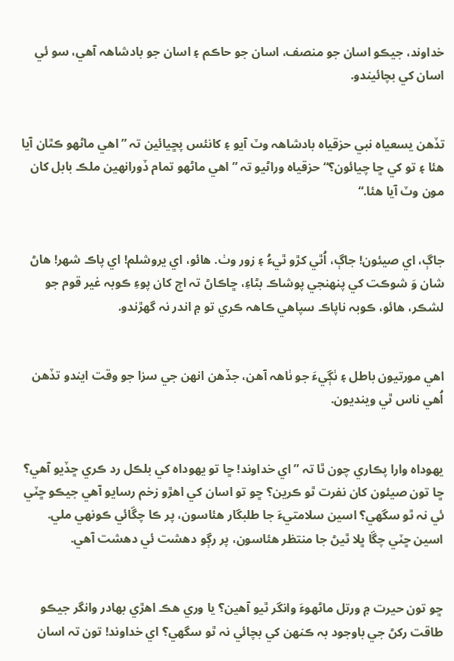خداوند، جيڪو اسان جو منصف، اسان جو حاڪم ۽ اسان جو بادشاهہ آهي، سو ئي اسان کي بچائيندو.


تڏهن يسعياہ نبي حزقياہ بادشاهہ وٽ آيو ۽ کانئس پڇيائين تہ ”اهي ماڻهو ڪٿان آيا هئا ۽ تو کي ڇا چيائون؟“ حزقياہ وراڻيو تہ ”اهي ماڻهو تمام ڏورانهين ملڪ بابل کان مون وٽ آيا هئا.“


جاڳ، اي صيئون! جاڳ، اُٿي کڙو ٿيءُ ۽ زور وٺ. هائو، اي يروشلم! اي پاڪ شهر! هاڻ شان وَ شوڪت کي پنهنجي پوشاڪ بڻاءِ، ڇاڪاڻ تہ اڄ کان پوءِ ڪوبہ غير قوم جو لشڪر، هائو، ڪوبہ ناپاڪ سپاهي ڪاهہ ڪري تو ۾ اندر نہ گھڙندو.


اهي مورتيون باطل ۽ ٺڳيءَ جو ٺاهہ آهن، جڏهن انهن جي سزا جو وقت ايندو تڏهن اُهي ناس ٿي وينديون.


يهوداہ وارا پڪاري چون ٿا تہ ”اي خداوند! ڇا تو يهوداہ کي بلڪل رد ڪري ڇڏيو آهي؟ ڇا تون صيئون کان نفرت ٿو ڪرين؟ ڇو تو اسان کي اهڙو زخم رسايو آهي جيڪو ڇٽي ئي نہ ٿو سگھي؟ اسين سلامتيءَ جا طلبگار هئاسون، پر ڪا چڱائي ڪونهي ملي. اسين ڇٽي چڱا ڀلا ٿيڻ جا منتظر هئاسون، پر رڳو دهشت ئي دهشت آهي.


ڇو تون حيرت ۾ ورتل ماڻهوءَ وانگر ٿيو آهين؟ يا وري هڪ اهڙي بهادر وانگر جيڪو طاقت رکڻ جي باوجود بہ ڪنهن کي بچائي نہ ٿو سگھي؟ اي خداوند! تون تہ اسان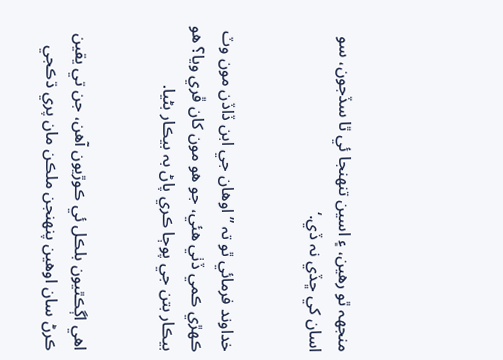منجھہ ٿو رهين، ۽ اسين تنهنجا ئي ٿا سڏجون، سو اسان کي ڇڏي نہ ڏي.‘


خداوند فرمائي ٿو تہ ”اوهان جي ابن ڏاڏن مون وٽ ڪهڙي ڪمي ڏٺي هئي، جو هو مون کان ڦري ويا؟ هو بيڪار بتن جي پوڄا ڪري پاڻ بہ بيڪار بڻيا.


اهي اڳڪٿيون بلڪل ئي ڪوڙيون آهن، جن تي يقين ڪرڻ سان اوهين پنهنجن ملڪن مان پري ڌڪجي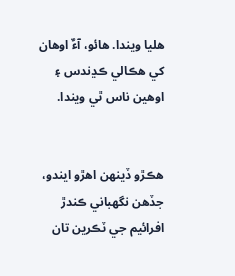هليا ويندا. هائو، آءٌ اوهان کي هڪالي ڪڍندس ۽ اوهين ناس ٿي ويندا.


هڪڙو ڏينهن اهڙو ايندو، جڏهن نگهباني ڪندڙ افرائيم جي ٽڪرين تان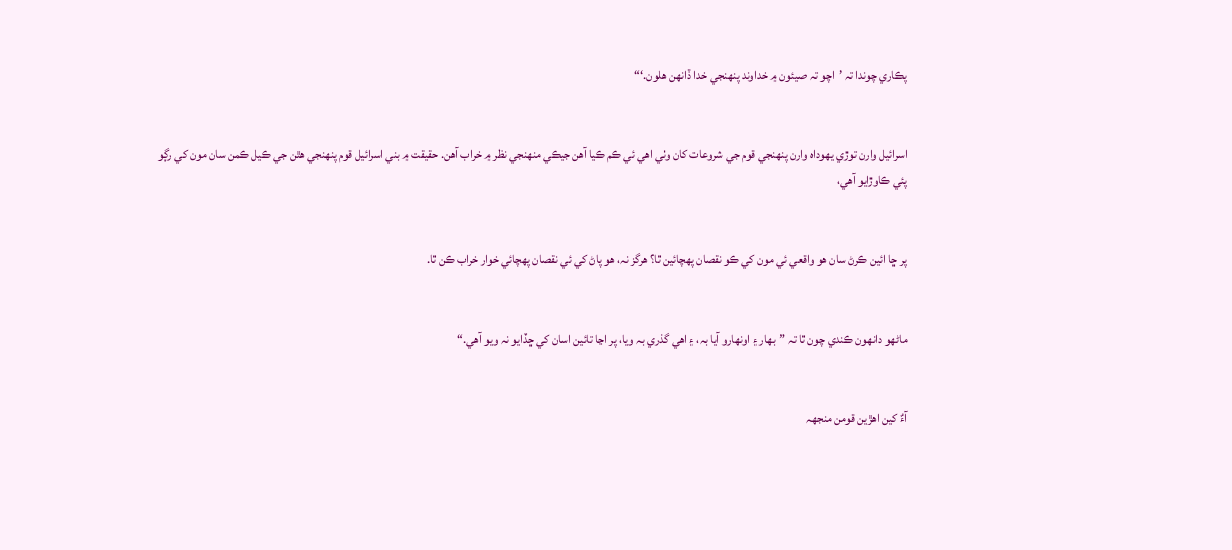پڪاري چوندا تہ ’اچو تہ صيئون ۾ خداوند پنهنجي خدا ڏانهن هلون.‘“


اسرائيل وارن توڙي يهوداہ وارن پنهنجي قوم جي شروعات کان وٺي اهي ئي ڪم ڪيا آهن جيڪي منهنجي نظر ۾ خراب آهن. حقيقت ۾ بني اسرائيل قوم پنهنجي هٿن جي ڪيل ڪمن سان مون کي رڳو پئي ڪاوڙايو آهي،


پر ڇا ائين ڪرڻ سان هو واقعي ئي مون کي ڪو نقصان پهچائين ٿا؟ هرگز نہ، هو پاڻ کي ئي نقصان پهچائي خوار خراب ڪن ٿا.


ماڻهو دانهون ڪندي چون ٿا تہ ”بهار ۽ اونهارو آيا بہ، ۽ اهي گذري بہ ويا، پر اڃا تائين اسان کي ڇڏايو نہ ويو آهي.“


آءٌ کين اهڙين قومن منجھہ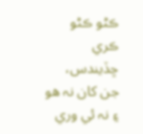ڪڻو ڪڻو ڪري ڇڏيندس، جن کان نہ هو ۽ نہ ئي وري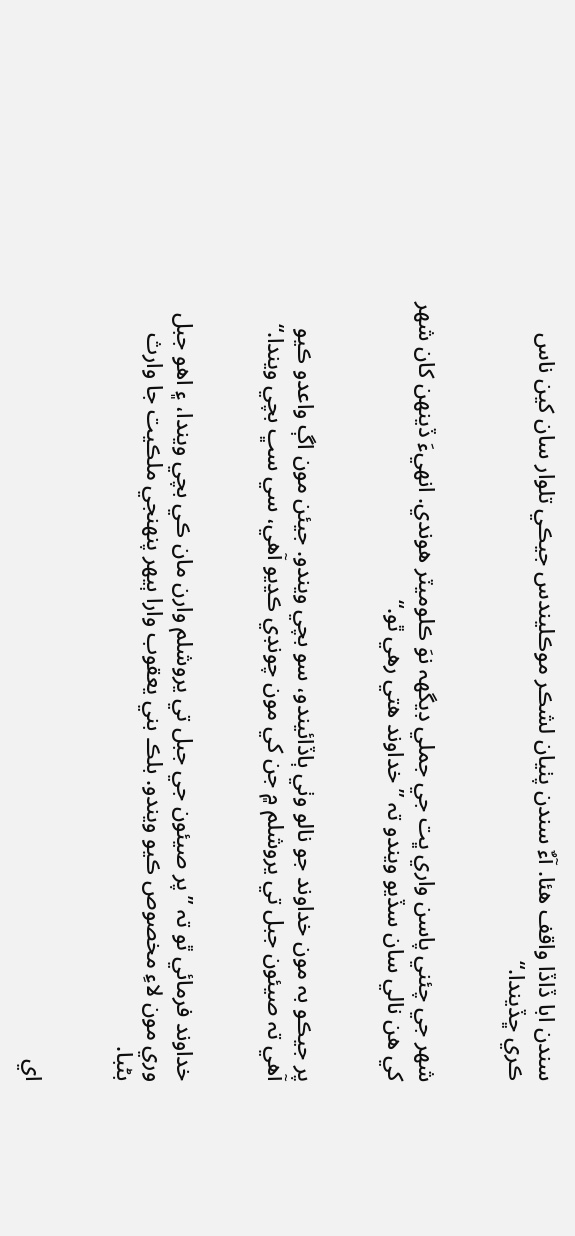سندن ابا ڏاڏا واقف هئا. آءٌ سندن پٺيان لشڪر موڪليندس جيڪي تلوار سان کين ناس ڪري ڇڏيندا.“


شهر جي چئني پاسن واري ڀت جي جملي ڊيگھہ نوَ ڪلوميٽر هوندي. انهيءَ ڏينهن کان شهر کي هن نالي سان سڏيو ويندو تہ ”خداوند هتي رهي ٿو.“


پر جيڪو بہ مون خداوند جو نالو وٺي ٻاڏائيندو، سو بچي ويندو. جيئن مون اڳ واعدو ڪيو آهي تہ صيئون جبل تي يروشلم ۾ جن کي مون چونڊي ڪڍيو آهي، سي سڀ بچي ويندا.“


خداوند فرمائي ٿو تہ ”پر صيئون جي جبل تي يروشلم وارن مان ڪي بچي ويندا، ۽ اهو جبل وري مون لاءِ مخصوص ڪيو ويندو. بلڪ بني يعقوب وارا ٻيهر پنهنجي ملڪيت جا وارث بڻبا.


اي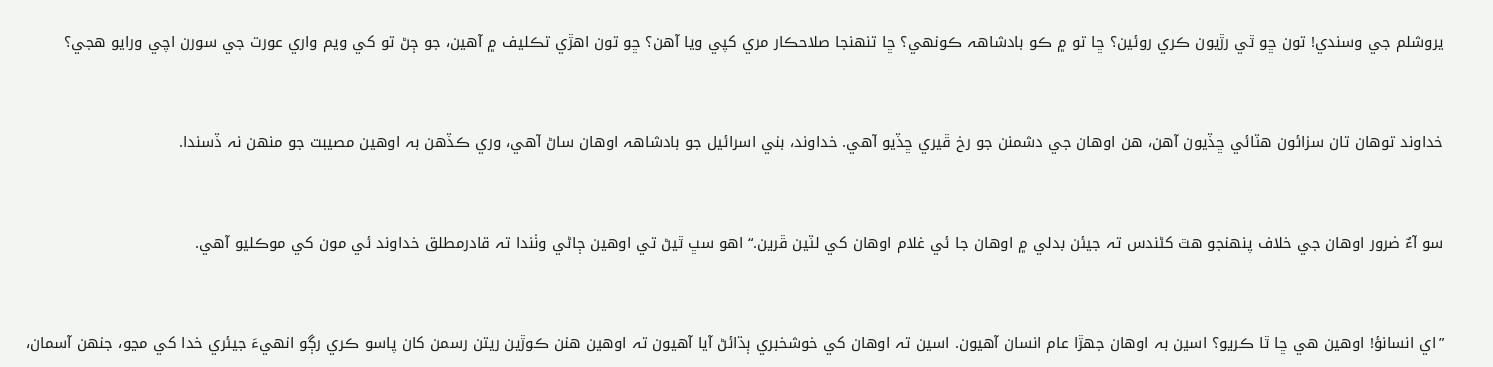يروشلم جي وسندي! تون ڇو ٿي رڙيون ڪري روئين؟ ڇا تو ۾ ڪو بادشاهہ ڪونهي؟ ڇا تنهنجا صلاحڪار مري کپي ويا آهن؟ ڇو تون اهڙي تڪليف ۾ آهين، جو ڄڻ تو کي ويم واري عورت جي سورن اچي ورايو هجي؟


خداوند توهان تان سزائون هٽائي ڇڏيون آهن، هن اوهان جي دشمنن جو رخ ڦيري ڇڏيو آهي. خداوند، بني اسرائيل جو بادشاهہ اوهان ساڻ آهي، وري ڪڏهن بہ اوهين مصيبت جو منهن نہ ڏسندا.


سو آءٌ ضرور اوهان جي خلاف پنهنجو هٿ کڻندس تہ جيئن بدلي ۾ اوهان جا ئي غلام اوهان کي لٽين ڦرين.“ اهو سڀ ٿيڻ تي اوهين ڄاڻي وٺندا تہ قادر‌مطلق خداوند ئي مون کي موڪليو آهي.


”اي انسانؤ! اوهين هي ڇا ٿا ڪريو؟ اسين بہ اوهان جهڙا عام انسان آهيون. اسين تہ اوهان کي خوشخبري ٻڌائڻ آيا آهيون تہ اوهين هنن ڪوڙين ريتن رسمن کان پاسو ڪري رڳو انهيءَ جيئري خدا کي مڃو، جنهن آسمان،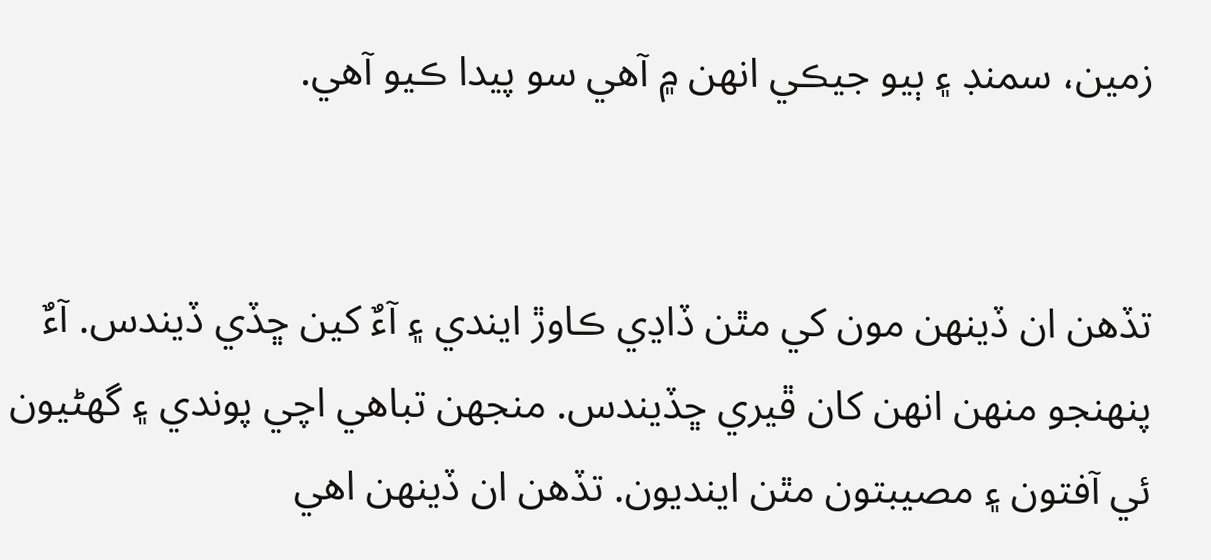زمين، سمنڊ ۽ ٻيو جيڪي انهن ۾ آهي سو پيدا ڪيو آهي.


تڏهن ان ڏينهن مون کي مٿن ڏاڍي ڪاوڙ ايندي ۽ آءٌ کين ڇڏي ڏيندس. آءٌ پنهنجو منهن انهن کان ڦيري ڇڏيندس. منجھن تباهي اچي پوندي ۽ گھڻيون ئي آفتون ۽ مصيبتون مٿن اينديون. تڏهن ان ڏينهن اهي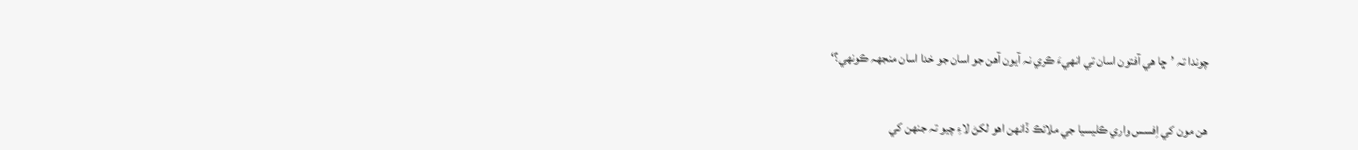چوندا تہ ’ڇا هي آفتون اسان تي انهيءَ ڪري نہ آيون آهن جو اسان جو خدا اسان منجھہ ڪونهي؟‘


هن مون کي اِفسس واري ڪليسيا جي ملائڪ ڏانهن اهو لکڻ لاءِ چيو تہ جنهن کي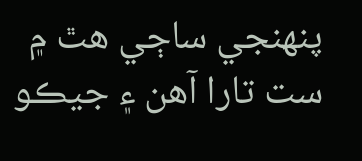پنهنجي ساڄي هٿ ۾ ست تارا آهن ۽ جيڪو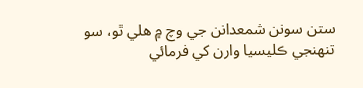ستن سونن شمعدانن جي وچ ۾ هلي ٿو، سو تنهنجي ڪليسيا وارن کي فرمائي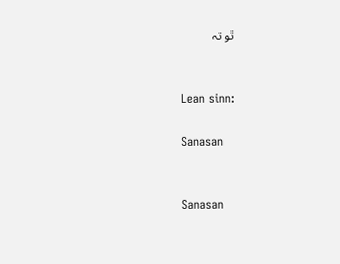ٿو تہ


Lean sinn:

Sanasan


Sanasan